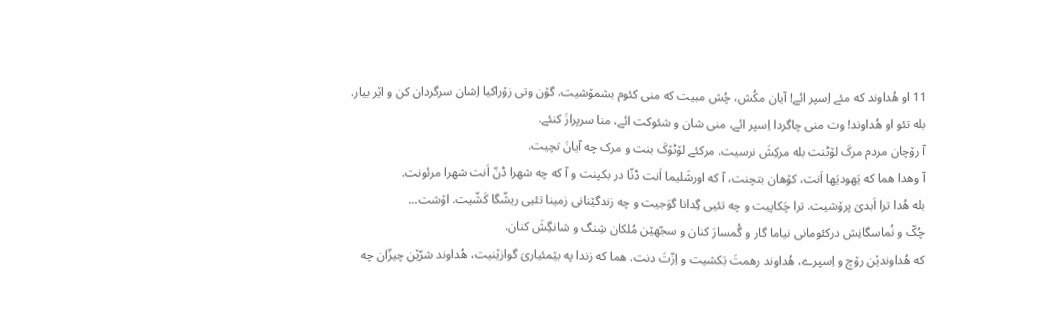11 او هُداوند که مئے اِسپر ائے! آیان مکُش، چُش مبیت که منی کئوم بشمۆشیت. گۆن وتی زۆراکیا اِشان سرگردان کن و اێر بیار.
بله تئو او هُداوند! وت منی چاگردا اِسپر ائے، منی شان و شئوکت ائے، منا سرپرازَ کنئے.
آ رۆچان مردم مرکَ لۆٹنت بله مرکِشَ نرسیت. مرکئے لۆٹۆکَ بنت و مرک چه آیانَ تچیت.
آ وهدا هما که یَهودیَها اَنت، کۆهان بتچنت، آ که اورشَلیما اَنت ڈنّا در بکپنت و آ که چه شهرا ڈنّ اَنت شهرا مرئونت.
بله هُدا ترا اَبدیَ پرۆشیت. ترا چَکاپیت و چه تئیی گِدانا گوَجیت و چه زندگێنانی زمینا تئیی ریشّگا کَشّیت. اۆشت...
چُکّ و نُماسگانِش درکئومانی نیاما گار و گُمسارَ کنان و سجّهێن مُلکان شِنگ و شانگِشَ کنان.
که هُداوندێن رۆچ و اِسپرے، هُداوند رهمتَ بَکشیت و اِزّتَ دنت. هما که زندا په بێمئیاریَ گوازێنیت، هُداوند شرّێن چیزّان چه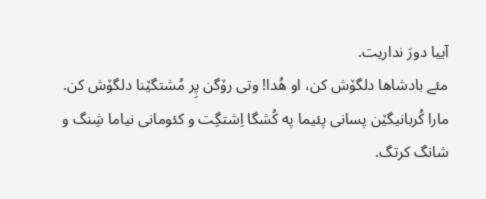آییا دورَ نداریت.
مئے بادشاها دلگۆش کن، او هُدا! وتی رۆگن پِر مُشتگێنا دلگۆش کن.
مارا کُربانیگێن پسانی پئیما په کُشگا اِشتگِت و کئومانی نیاما شِنگ و شانگ کرتگ.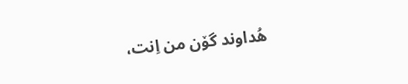هُداوند گۆن من اِنت،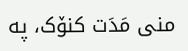منی مَدَت کنۆک، په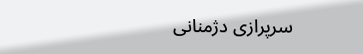سرپرازی دژمنانی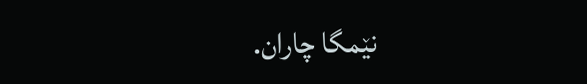نێمگا چاران.